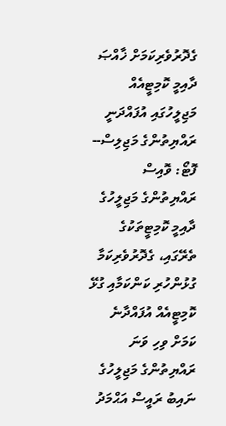ގެދޮރުވެރިކަމަށް ޚާއްޞަ ދާއިމީ ކޮމިޓީއެއް މަޖިލީހުގައި އުފައްދަނީ
ރައްޔިތުންގެ މަޖިލިސް-- ފޮޓޯ: ވޮއިސް
ރައްޔިތުންގެ މަޖިލީހުގެ ދާއިމީ ކޮމިޓީތަކުގެ ތެރޭގައި، ގެދޮރުވެރިކަމާ ގުޅުންހުރި ކަންކަމާއި ގުޅޭ ކޮމިޓީއެއް އުފައްދާނެ ކަމަށް ވިހި ވަނަ ރައްޔިތުންގެ މަޖިލީހުގެ ނައިބު ރައީސް އަޙްމަދު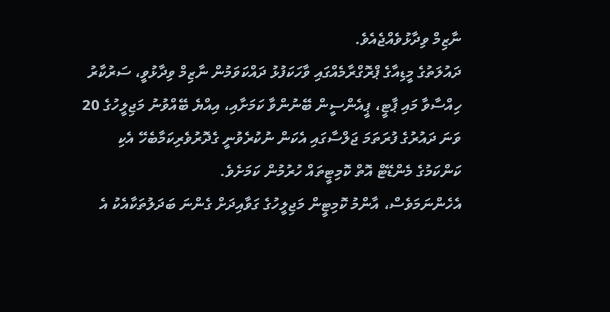ނާޒިމް ވިދާޅުވެއްޖެއެވެ.
ދައުލަތުގެ މީޑިއާގެ ޕްރޮގްރާމެއްގައި ވާހަކަފުޅު ދައްކަވަމުން ނާޒިމް ވިދާޅުވީ، ސަރުކާރު ހިއްސާވާ މައި ޕާޓީ، ޕީއެންސީން ބޭނުންވާ ކަމަށާއި، އިއްޔެ ބޭއްވުނު މަޖިލީހުގެ 20 ވަނަ ދައުރުގެ ފުރަތަމަ ޖަލްސާގައި އެކަން ނުކުރެވުނީ ގެދޮރުވެރިކަމާބެހޭ އެކި ކަންކަމުގެ މެންޑޭޓް އޮތް ކޮމިޓީތައް ހުރުމުން ކަމަށެވެ.
އެހެންނަމަވެސް، އާންމު ކޮމިޓީން މަޖިލީހުގެ ގަވާއިދަށް ގެންނަ ބަދަލުތަކާއެކު އެ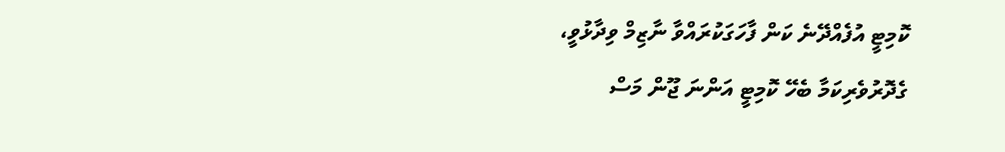ކޮމިޓީ އުފެއްދޭނެ ކަން ފާހަގަކުރައްވާ ނާޒިމް ވިދާޅުވީ، ގެދޮރުވެރިކަމާ ބެހޭ ކޮމިޓީ އަންނަ ޖޫން މަސް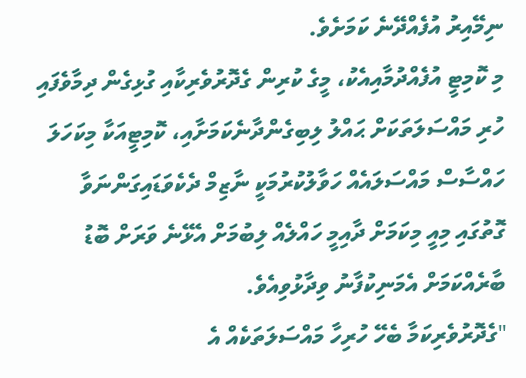ނިމޭއިރު އުފެއްދޭނެ ކަމަށެވެ.
މި ކޮމިޓީ އުފެއްދުމާއިއެކު، މީގެ ކުރިން ގެދޮރުވެރިކާއި ގުޅިގެން ދިމާވެފައި ހުރި މައްސަލަތަކަށް ޙައްލު ލިބިގެންދާނެކަމަށާއި، ކޮމިޓީއަކާ މިކަހަލަ ހައްސާސް މައްސަލައެއް ހަވާލުކުރުމަކީ ނާޒިމް ދެކެވަޑައިގަންނަވާ ގޮތުގައި މިއީ މިކަމަށް ދާއިމީ ހައްލެއް ލިބުމަށް އެޅޭނެ ވަރަށް ބޮޑު ބާރެއްކަމަށް އެމަނިކުފާނު ވިދާޅުވިއެވެ.
"ގެދޮރުވެރިކަމާ ބެހޭ ހުރިހާ މައްސަލަތަކެއް އެ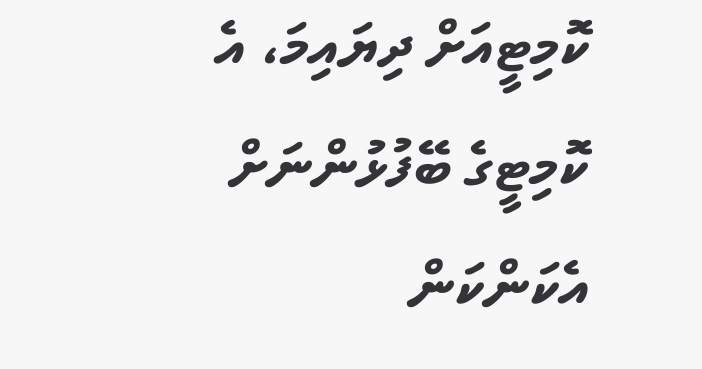ކޮމިޓީއަށް ދިޔައިމަ، އެ ކޮމިޓީގެ ބޭފުޅުންނަށް އެކަންކަން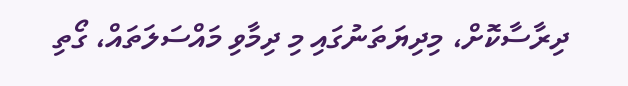ދިރާސާކޮށް، މިދިޔަތަނުގައި މި ދިމާވި މައްސަލަތައް، ގޯތި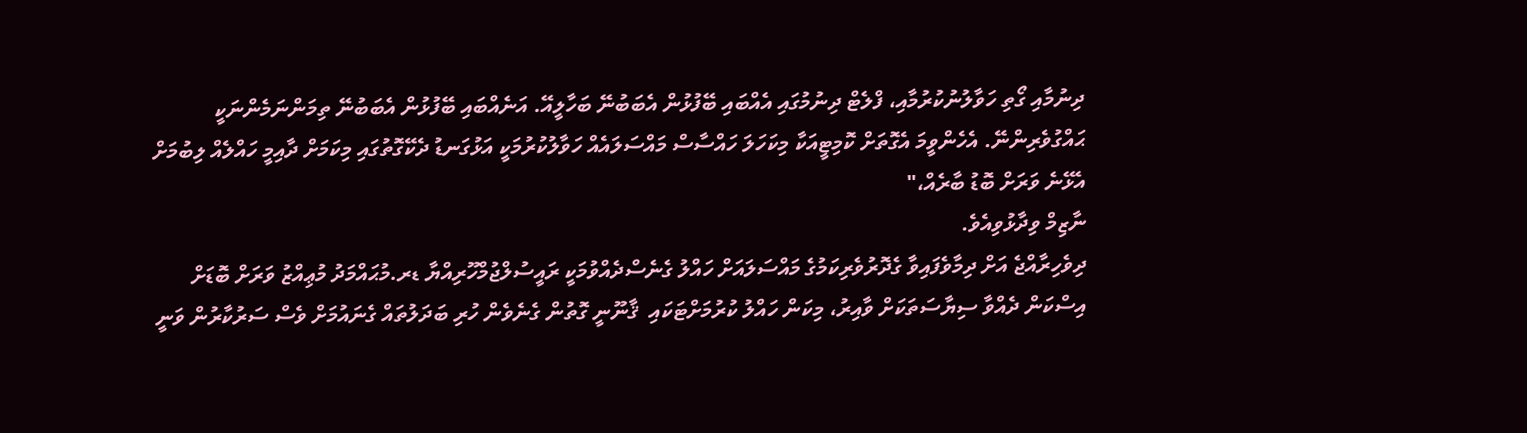ދިނުމާއި ގޯތި ހަވާލުނުކުރުމާއި، ފްލެޓް ދިނުމުގައި އެއްބައި ބޭފުޅުން އެބަބުނޭ ބަހާލީއޭ. އަނެއްބައި ބޭފުޅުން އެބަބުނޭ ތިމަންނަމެންނަކީ ޙައްގުވެރިންނޭ. އެހެންވީމަ އެގޮތަށް ކޮމިޓީއަކާ މިކަހަލަ ހައްސާސް މައްސަލައެއް ހަވާލުކުރުމަކީ އަޅުގަނޑު ދެކޭގޮތުގައި މިކަމަށް ދާއިމީ ހައްލެއް ލިބުމަށް އެޅޭނެ ވަރަށް ބޮޑު ބާރެއް،"
ނާޒިމް ވިދާޅުވިއެވެ.
ދިވެހިރާއްޖެ އަށް ދިމާވެފައިވާ ގެދޮރުވެރިކަމުގެ މައްސަލައަށް ހައްލު ގެނެސްދެއްވުމަކީ ރައީސުލްޖުމްހޫރިއްޔާ ޑރ.މުޙައްމަދު މުޢިއްޒު ވަރަށް ބޮޑަށް އިސްކަން ދެއްވާ ސިޔާސަތަކަށް ވާއިރު، މިކަން ހައްލު ކުރުމަށްޓަކައި  ޤާނޫނީ ގޮތުން ގެނެވެން ހުރި ބަދަލުތައް ގެނައުމަށް ވެސް ސަރުކާރުން ވަނީ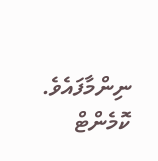ނިންމާފައެވެ.
ކޮމެންޓް